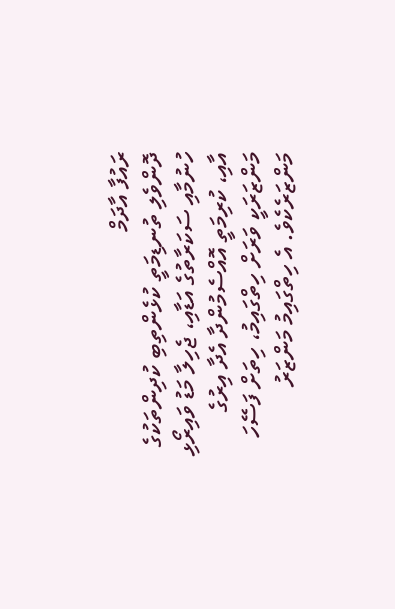ރައުފާ އާދަމް
ދޮންވެލި ތުނޑިމަތީ ކުޅެންތިބި ކުދިންތަކުގެ ހުނުމާއި ސަކަރާތުގެ އަޑާއި، ޖެހިލާ މަޑު ވައިރޯޅި އާއި، ކުރިމަތީ އޮއްސެމުންދާ އެދާ އިރުގެ މަންޒަރަކީ ވަރަށް ހިތްގައިމު، ހިތަށް ފަސޭހަ މަންޒަރެކެވެ. އެ ހިތްގައިމު މަންޒަރު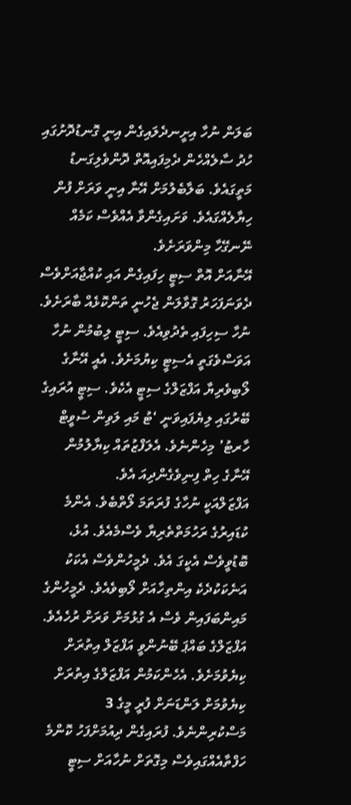ބަލަން ނުހާ އިށީނދެލައިގެން އިނީ ގޮނޑުދޮށުގައި ހުދު ސާލެއްހެން ދެމިފައިއޮތް ދޮންވެލިގަނޑު މަތީގައެވެ. ބަލާބެލުމަށް އޭނާ އިނީ ވަރަށް ފުން ހިޔާލެއްގައެވެ. ވަށައިގެންވާ އެއްވެސް ކަމެއް ނޭނގޭހާ މިންވަރަށެވެ.
އޭނާއަށް އޮތް ސިޓީ ހިފައިގެން އައި ކުއްޖާއަށްވެސް ދެވަނަފަހަރު ގޮވާލަން ޖެހުނީ ތަންކޮޅެއް ބާރަށެވެ. ނުހާ ސިހިފައި ތެދުވިއެވެ. ސިޓީ ލިބުމުން ނުހާ އަވަސްވެގަތީ އެސިޓީ ކިޔުމަށެވެ. އެއީ އޭނާގެ ލޯބިވެރިޔާ އަފްޒަލްގެ ސިޓީ އެކެވެ. ސިޓީ އުރައިގެ ބޭރުގައި ލިޔެފައިވަނީ ‘ޓު މައި ލަވިން ސުވީޓް ހާރޓު’ މިހެންނެވެ. އެލަފްޒުތައް ކިޔާލުމުން އޭނާގެ ހިތް ފިނިވެގެންދިއަ އެވެ.
އަފްޒަލްއަކީ ނުހާގެ ފުރަތަމަ ލޯތްބެވެ. އެންމެ ކުޑައިރުގެ ރަހުމަތްތެރިޔާ ވެސްމެއެވެ. އުޅެ، ބޮޑުވީވެސް އެކީގަ އެވެ. ދެމީހުންވެސް އެކަކު އަނެކަކުދެކެ އިންތިހާއަށް ލޯބިވެއެވެ. ދެމީހުންގެ މައިންބަފައިން ވެސް އެ ގުޅުމަށް ވަރަށް ރުހެއެވެ. އަފްޒަލްގެ ބައްޕަ ބޭނުންވީ އަފްޒަލް އިތުރަށް ކިޔެވުމަށެވެ. އެހެންކަމުން އަފްޒަލްގެ އިތުރަށް ކިޔެވުމަށް ލަންޑަނަށް ފުރީ މީގެ 3 މަސްކުރިންނެވެ. ފުރައިގެން ދިއުމަށްފަހު ކޮންމެ ހަފްތާއެއްގައިވެސް މިގޮތަށް ނުހާއަށް ސިޓީ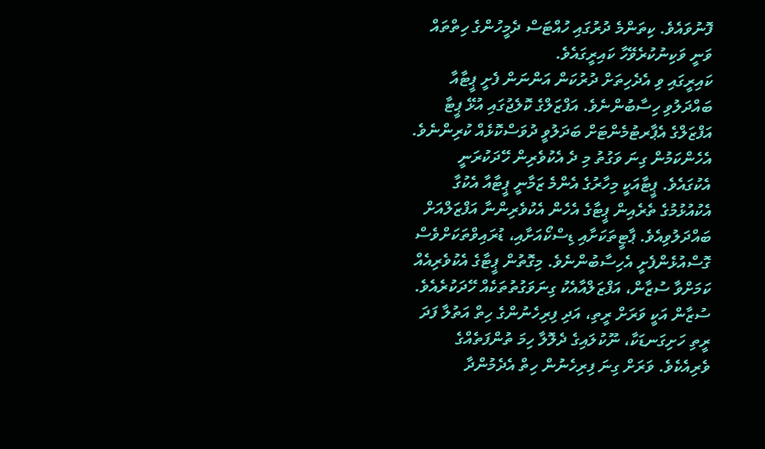ފޮނުވައެވެ. ކިތަންމެ ދުރުގައި ހުއްޓަސް ދެމީހުންގެ ހިތްތައް ވަނީ ވަކިނުކުރެވޭހާ ކައިރީގައެވެ.
ކައިރީގައި ވި އެދެހިތަށް ދުރުކަން އަންނަން ފެށީ ޕީޓާއާ ބައްދަލުވި ހިސާބުންނެވެ. އަފްޒަލްގެ ކޮލެޖުގައި އުޅޭ ޕީޓާ އަފްޒަލްގެ އެޕާރޓުމެންޓަށް ބަދަލުވީ ދުވަސްކޮޅެއް ކުރިންނެވެ. އެހެންކަމުން ގިނަ ވަގުތު މި ދެ އެކުވެރިން ހޭދަކުރަނީ އެކުގައެވެ. ޕީޓާއަކީ މިހާރުގެ އެންމެ ޒަމާނީ ޕީޓާއާ އެކުގާ އެކުއުޅުމުގެ ތެރެއިން ޕީޓާގެ އެހެން އެކުވެރިންނާ އަފްޒަލްއަށް ބައްދަލުވިއެވެ. ޕާޓީތަކަށާއި ޑިސްކޯއަށާއި، ޑުރައިވްތަކަށްވެސް ގޮސްއުޅެންފެށީ އެހިސާބުންނެވެ. މިގޮތުން ޕީޓާގެ އެކުވެރިއެއް ކަމަށްވާ ސުޒާން، އަފްޒަލްއާއެކު ގިނަވަގުތުތަކެއް ހޭދަކުރެއެވެ.
ސުޒާން އަކީ ވަރަށް ރީތި، އަދި ފިރިހެނުންގެ ހިތް އަތުލާ ފަދަ ރީތި ހަށިގަނޑަކާ، ނޫކުލައިގެ ދެލޮލާ ހިމަ ތުންފަތެއްގެ ވެރިއެކެވެ. ވަރަށް ގިނަ ފިރިހެނުން ހިތް އެދެމުންދާ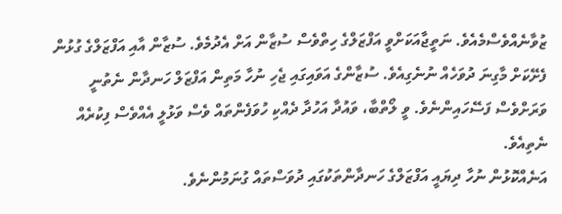ޒުވާނެއްވެސްމެއެވެ. ނަތީޖާއަކަށްވީ އަފްޒަލްގެ ހިތްވެސް ސުޒާން އަށް އެދުމެވެ. ސުޒާން އާއި އަފްޒަލްގެ ގުޅުން ފެށޭކަށް މާގިނަ ދުވަހެއް ނުނެގިއެވެ. ސުޒާންގެ އަވައިގައި ޖެހި ނުހާ މަތިން އަފްޒަލް ހަނދާން ނެތުނީ ވަރަށްވެސް ފަސޭހައިންނެވެ. ވީ ލޯތްބާ، ވައުދާ އަހުދާ ދެއްކި ހުވަފެންތައް ވެސް ވަޅުލީ އެއްވެސް ފިކުރެއް ނެތިއެވެ.
އަނެއްކޮޅުން ނުހާ ދިޔައީ އަފްޒަލްގެ ހަނދާންތަކުގައި ދުވަސްތައް ގުނަމުންނެވެ.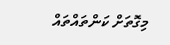މިގޮތަށް ކަންތައްތައް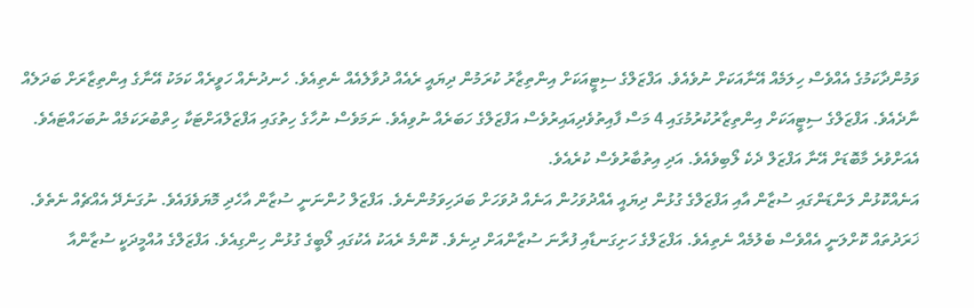ވަމުންދާކަމުގެ އެއްވެސް ހިލަމެއް އޭނާއަކަށް ނުވެއެވެ. އަފްޒަލްގެ ސިޓީއަކަށް އިންތިޒާރު ކުރަމުން ދިޔައީ ރެއެއް ދުވާލެއެއް ނެތިއެވެ. ހެނދުނެއް ހަވީރެއް ކަމަކު އޭނާގެ އިންތިޒާރަށް ބަދަލެއް ނާދެއެވެ. އަފްޒަލްގެ ސިޓީއަކަށް އިންތިޒާރުކުރުމުގައި 4 މަސް ފާއިތުވެދިއައިރުވެސް އަފްޒަލްގެ ހަބަރެއް ނުވިއެވެ. ނަމަވެސް ނުހާގެ ހިތުގައި އަފްޒަލްއަށްޓަކާ ހިތްބުރަކަމެއް ނުބަހައްޓައެވެ. އެއަށްވުރެ މާބޮޑަށް އޭނާ އަފްޒަލް ދެކެ ލޯބިވެއެވެ. އަދި އިތުބާރުވެސް ކުރެއެވެ.
އަނެއްކޮޅުން ލަންޑަންގައި ސުޒާން އާއި އަފްޒަލްގެ ގުޅުން ދިޔައީ އެއްދުވަހުން އަނެއް ދުވަހަށް ބަދަހިވަމުންނެވެ. އަފްޒަލް ހުންނަނީ ސުޒާން އާހެދި މޮޔަވެފައެވެ. ނުގަނެދޭ އެއްޗެއް ނެތެވެ. ޚަރަދުތައް ކޮށްލަނީ އެއްވެސް ބެލުމެއް ނެތިއެވެ. އަފްޒަލްގެ ހަށިގަނޑާއި ފުރާނަ ސުޒާންއަށް ދިނެވެ. ކޮންމެ ރެއަކު އެކުގައި ލޯބީގެ ގުޅުން ހިންގިއެވެ. އަފްޒަލްގެ އުއްމީދަކީ ސުޒާންއާ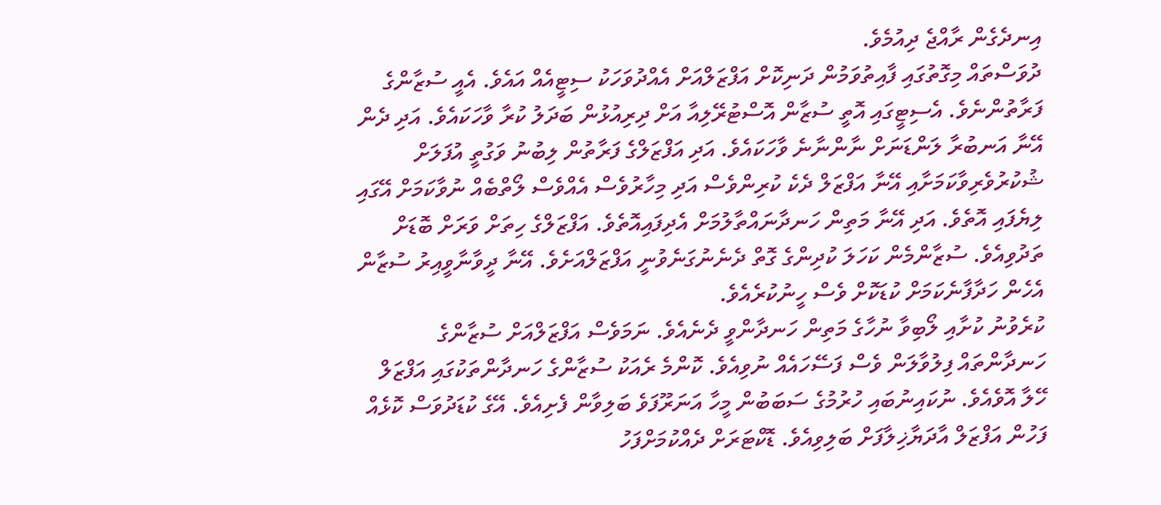އިނދެގެން ރާއްޖެ ދިއުމެވެ.
ދުވަސްތައް މިގޮތުގައި ފާއިތުވަމުން ދަނިކޮށް އަފްޒަލްއަށް އެއްދުވަހަކު ސިޓީއެއް އައެވެ. އެއީ ސުޒާންގެ ފަރާތުންނެވެ. އެސިޓީގައި އޮތީ ސުޒާން އޮސްޓުރޭލިއާ އަށް ދިރިއުޅުން ބަދަލު ކުރާ ވާހަކައެވެ. އަދި ދެން އޭނާ އަނބުރާ ލަންޑަނަށް ނާންނާނެ ވާހަކައެވެ. އަދި އަފްޒަލްގެ ފަރާތުން ލިބުނު ވަގުތީ އުފަލަށް ޝުކުރުވެރިވާކަމަށާއި އޭނާ އަފްޒަލް ދެކެ ކުރިންވެސް އަދި މިހާރުވެސް އެއްވެސް ލޯތްބެއް ނުވާކަމަށް އޭގައި ލިޔެފައި އޮތެވެ. އަދި އޭނާ މަތިން ހަނދާނައްތާލުމަށް އެދިފައިއޮތެވެ. އަފްޒަލްގެ ހިތަށް ވަރަށް ބޮޑަށް ތަދުވިއެވެ. ސުޒާންމެން ކަހަލަ ކުދިންގެ ގޮތް ދެނެނުގަނެވުނީ އަފްޒަލްއަށެވެ. އޭނާ ދީވާނާވީއިރު ސުޒާން އެހެން ހަދާފާނެކަމަށް ކުޑަކޮށް ވެސް ހީނުކުރެއެވެ.
ކުރެވުނު ކުށާއި ލޯބިވާ ނުހާގެ މަތިން ހަނދާންވީ ދެނެއެވެ. ނަމަވެސް އަފްޒަލްއަށް ސުޒާންގެ ހަނދާންތައް ފިލުވާލަން ވެސް ފަސޭހައެއް ނުވިއެވެ. ކޮންމެ ރެއަކު ސުޒާންގެ ހަނދާންތަކުގައި އަފްޒަލް ހޭލާ އޮވެއެވެ. ނުކައިނުބައި ހުރުމުގެ ސަބަބުން މީހާ އަނަރޫފަވެ ބަލިވާން ފެށިއެވެ. އޭގެ ކުޑަދުވަސް ކޮޅެއް ފަހުން އަފްޒަލް އާދަޔާޚިލާފަށް ބަލިވިއެވެ. ޑޮކްޓަރަށް ދެއްކުމަށްފަހު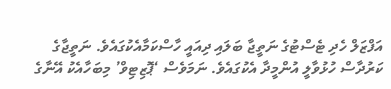އަފްޒަލް ހެދި ޓެސްޓުގެ ނަތީޖާ ބަލައި ދިއައީ ހާސްކަމާއެކުގައެވެ. ނަތީޖާގެ ކަރުދާސް ހުޅުވާލީ އުންމީދާ އެކުގައެވެ. ނަމަވެސް ‘ޕޮޒިޓިވް’ މިބަހާއެކު އޭނާގެ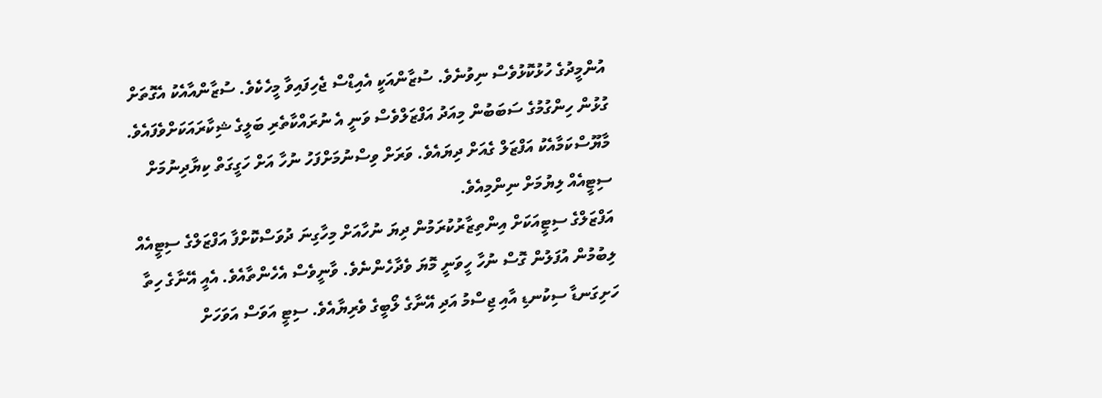އުންމީދުގެ ހުޅުކޮޅުވެސް ނިވުނެވެ. ސުޒާންއަކީ އެއިޑްސް ޖެހިފައިވާ މީހެކެވެ. ސުޒާންއާއެކު އެގޮތަށް ގުޅުން ހިންގުމުގެ ސަބަބުން މިއަދު އަފްޒަލްވެސް ވަނީ އެ ނުރައްކާތެރި ބަލީގެ ޝިކާރައަކަށްވެފައެވެ. މާޔޫސްކަމާއެކު އަފްޒަލް ގެއަށް ދިޔައެވެ. ވަރަށް ވިސްނުމަށްފަހު ނުހާ އަށް ހަގީގަތް ކިޔާދިނުމަށް ސިޓީއެއް ލިޔުމަށް ނިންމިއެވެ.
އަފްޒަލްގެ ސިޓީއަކަށް އިންތިޒާރުކުރަމުން ދިޔަ ނުހާއަށް މިހާގިނަ ދުވަސްކޮށްފާ އަފްޒަލްގެ ސިޓީއެއް ލިބުމުން އުފަލުން ގޮސް ނުހާ ހީވަނީ މޮޔަ ވެދާހެންނެވެ. ވާނީވެސް އެހެންތާއެވެ. އެއީ އޭނާގެ ހިތާ ހަށިގަނޑާ ސިކުނޑި އާއި ޖިސްމު އަދި އޭނާގެ ލޯބީގެ ވެރިޔާއެވެ. ސިޓީ އަވަސް އަވަހަށް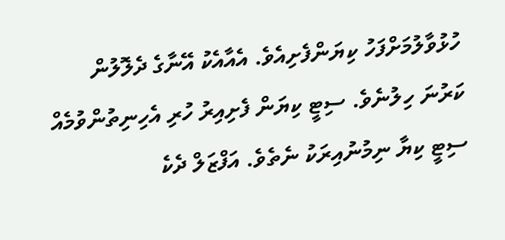ހުޅުވާލުމަށްފަހު ކިޔަންފެށިއެވެ. އެއާއެކު އޭނާގެ ދެލޮލުން ކަރުނަ ހިލުނެވެ. ސިޓީ ކިޔަން ފެށިއިރު ހުރި އެހިނިތުންވުމެއް ސިޓީ ކިޔާ ނިމުނުއިރަކު ނެތެވެ. އަފްޒަލް ދެކެ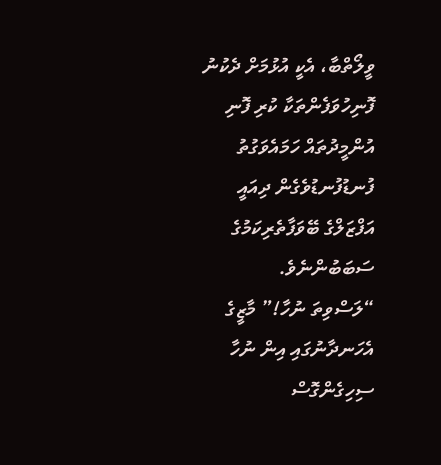ވީލޯތްބާ، އެކީ އުޅުމަށް ދެކުނު ފޮނިހުވަފެންތަކާ ކުރި ފޮނި އުންމީދުތައް ހަމައެވަގުތު ފުނޑުފުނޑުވެގެން ދިއައީ އަފްޒަލްގެ ބޭވަފާތެރިކަމުގެ ސަބަބުންނެވެ.
“ލަސްވިތަ ނުހާ!” މާޒީގެ އެހަނދާނުގައި އިން ނުހާ ސިހިގެންގޮސް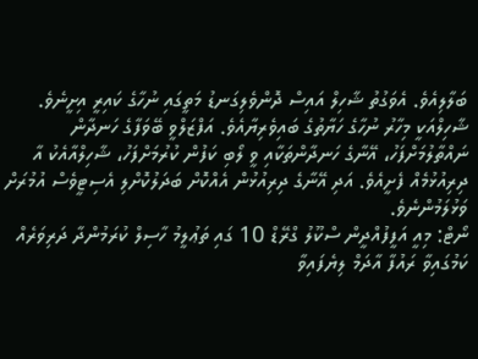ބަލާލިއެވެ. އެވަގުތު ޝާހިލް އައިސް ދޮންވެލިގަނޑު މަތީގައި ނުހާގެ ކައިރީ އިށީނެވެ.
ޝާހިލްއަކީ މިހާރު ނުހާގެ ހަޔާތުގެ ބައިވެރިޔާއެވެ. އަފްޒަލްވީ ބޭވަފާގެ ހަނދާން ނައްތާލުމަށްފަހު، އޭނާގެ ހަނދާންތަކާއި ވީ ލޯބި ކަފުން ކުރުމަށްފަހު، ޝާހިލްއާއެކު އާ ދިރިއުޅުމެއް ފެށީއެވެ. އަދި އޭނާގެ ދިރިއުޅުން އެއްކޮށް ބަދަލުކޮށްލި އެސިޓީވެސް އުމުރަށް ވަޅުލަމުންނެވެ.
ނޯޓް: މިއީ އަފީފުއްދީން ސްކޫލު ގްރޭޑް 10 ގައި ތަޢުލީމު ހާސިލް ކުރަމުންދާ ދަރިވަރެއް ކަމުގައިވާ ރައުފާ އާދަމް ލިޔެފައިވާ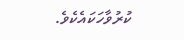ކުރުވާހަކައެކެވެ.